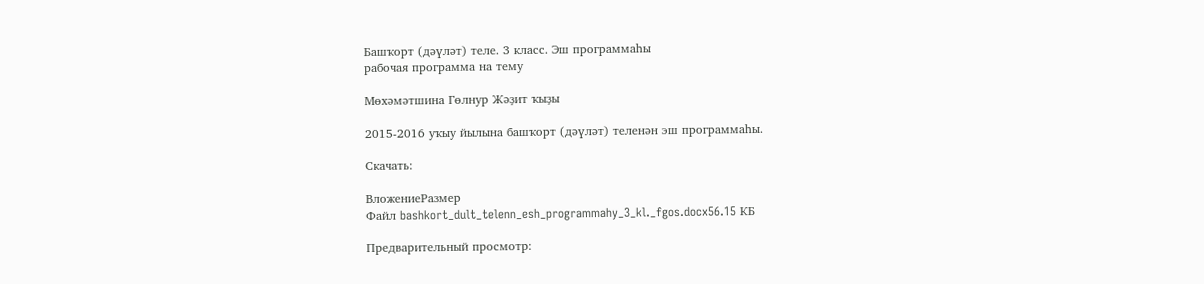Башҡорт (дәүләт) теле. 3 класс. Эш программаһы
рабочая программа на тему

Мөхәмәтшина Гөлнур Жәҙит ҡыҙы

2015-2016 уҡыу йылына башҡорт (дәүләт) теленән эш программаһы.

Скачать:

ВложениеРазмер
Файл bashkort_dult_telenn_esh_programmahy_3_kl._fgos.docx56.15 КБ

Предварительный просмотр: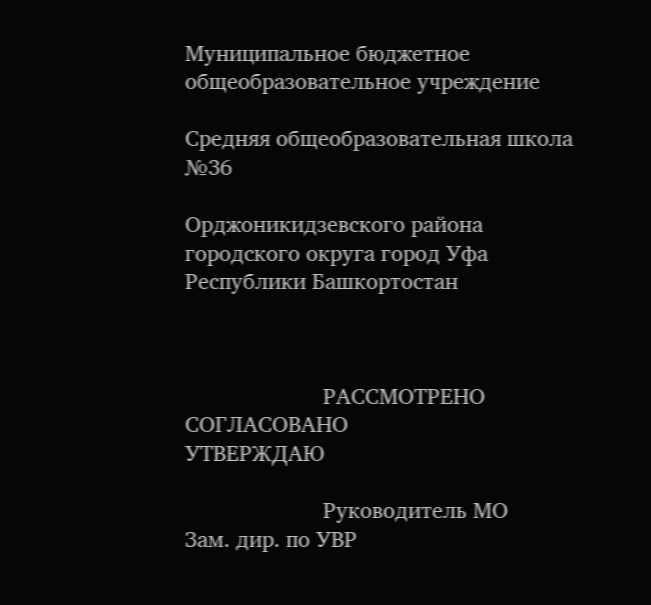Муниципальное бюджетное общеобразовательное учреждение

Средняя общеобразовательная школа №36

Орджоникидзевского района городского округа город Уфа Республики Башкортостан



                       РАССМОТРЕНО                                        СОГЛАСОВАНО                           УТВЕРЖДАЮ

                       Руководитель МО                                       Зам. дир. по УВР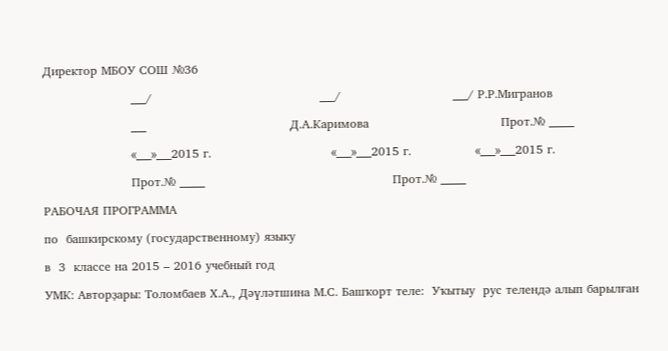Директор МБОУ СОШ №36

                      ___/                                          ___/                            ___/ Р.Р.Мигранов

                      ___                                    Д.А.Каримова                                 Прот.№ _____

                      «___»___2015 г.                              «___»___2015 г.                «___»___2015 г.

                      Прот.№ _____                                               Прот.№ _____

РАБОЧАЯ ПРОГРАММА

по  башкирскому (государственному) языку

в  3  классе на 2015 – 2016 учебный год

УМК: Авторҙары: Толомбаев Х.А., Дәүләтшина М.С. Башҡорт теле:  Уҡытыу  рус телендә алып барылған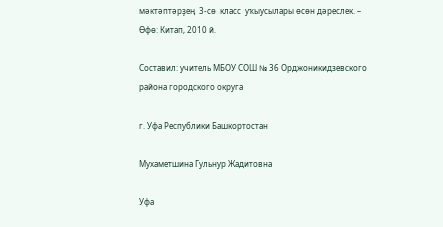мәктәптәрҙең  3-сө  класс  уҡыусылары өсөн дәреслек. –  Өфө: Китап, 2010 й.

Составил: учитель МБОУ СОШ № 36 Орджоникидзевского района городского округа

г. Уфа Республики Башкортостан

Мухаметшина Гульнур Жадитовна

Уфа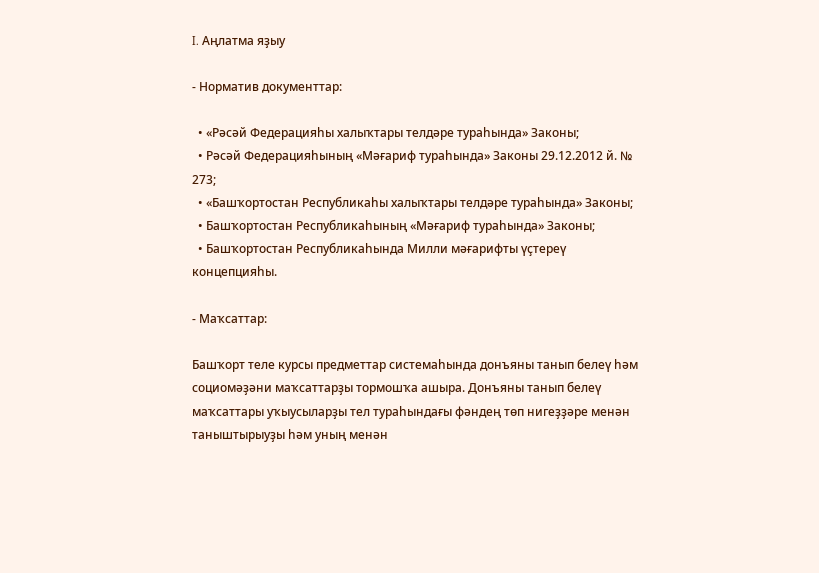I. Аңлатма яҙыу

- Норматив документтар:

  • «Рәсәй Федерацияһы халыҡтары телдәре тураһында» Законы;
  • Рәсәй Федерацияһының «Мәғариф тураһында» Законы 29.12.2012 й. № 273;
  • «Башҡортостан Республикаһы халыҡтары телдәре тураһында» Законы;
  • Башҡортостан Республикаһының «Мәғариф тураһында» Законы;
  • Башҡортостан Республикаһында Милли мәғарифты үҫтереү концепцияһы.

- Маҡсаттар:

Башҡорт теле курсы предметтар системаһында донъяны танып белеү һәм социомәҙәни маҡсаттарҙы тормошҡа ашыра. Донъяны танып белеү маҡсаттары уҡыусыларҙы тел тураһындағы фәндең төп нигеҙҙәре менән таныштырыуҙы һәм уның менән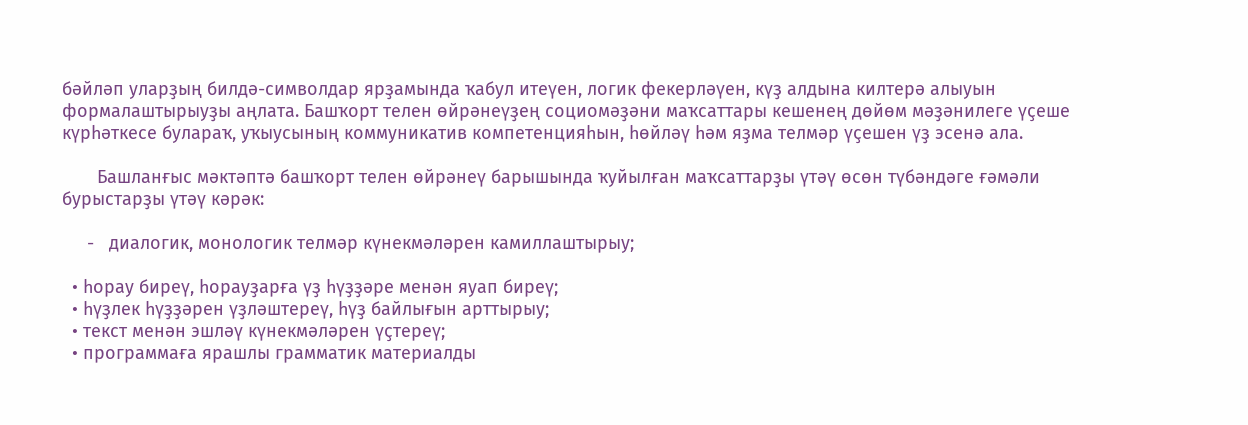бәйләп уларҙың билдә-символдар ярҙамында ҡабул итеүен, логик фекерләүен, күҙ алдына килтерә алыуын формалаштырыуҙы аңлата. Башҡорт телен өйрәнеүҙең социомәҙәни маҡсаттары кешенең дөйөм мәҙәнилеге үҫеше күрһәткесе булараҡ, уҡыусының коммуникатив компетенцияһын, һөйләү һәм яҙма телмәр үҫешен үҙ эсенә ала.

       Башланғыс мәктәптә башҡорт телен өйрәнеү барышында ҡуйылған маҡсаттарҙы үтәү өсөн түбәндәге ғәмәли бурыстарҙы үтәү кәрәк:

     -   диалогик, монологик телмәр күнекмәләрен камиллаштырыу;

  • һорау биреү, һорауҙарға үҙ һүҙҙәре менән яуап биреү;
  • һүҙлек һүҙҙәрен үҙләштереү, һүҙ байлығын арттырыу;
  • текст менән эшләү күнекмәләрен үҫтереү;
  • программаға ярашлы грамматик материалды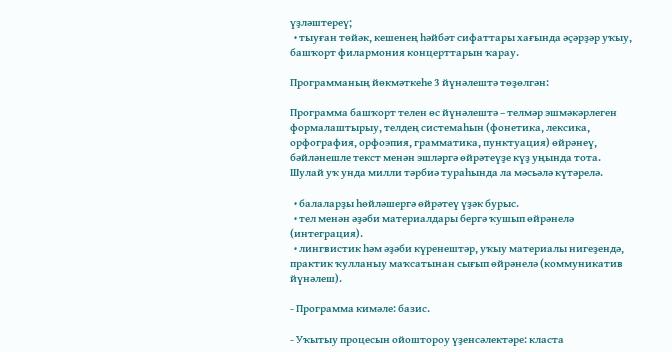үҙләштереү;
  • тыуған төйәк, кешенең һәйбәт сифаттары хағында әҫәрҙәр уҡыу, башҡорт филармония концерттарын ҡарау.

Программаның йөкмәткеһе 3 йүнәлештә төҙөлгән:

Программа башҡорт телен өс йүнәлештә – телмәр эшмәкәрлеген формалаштырыу, телдең системаһын (фонетика, лексика, орфография, орфоэпия, грамматика, пунктуация) өйрәнеү, бәйләнешле текст менән эшләргә өйрәтеүҙе күҙ уңында тота. Шулай уҡ унда милли тәрбиә тураһында ла мәсьәлә күтәрелә.

  • балаларҙы һөйләшергә өйрәтеү үҙәк бурыс.
  • тел менән әҙәби материалдары бергә ҡушып өйрәнелә (интеграция).
  • лингвистик һәм әҙәби күренештәр, уҡыу материалы нигеҙендә, практик ҡулланыу маҡсатынан сығып өйрәнелә (коммуникатив йүнәлеш).

- Программа кимәле: базис.

- Уҡытыу процесын ойоштороу үҙенсәлектәре: класта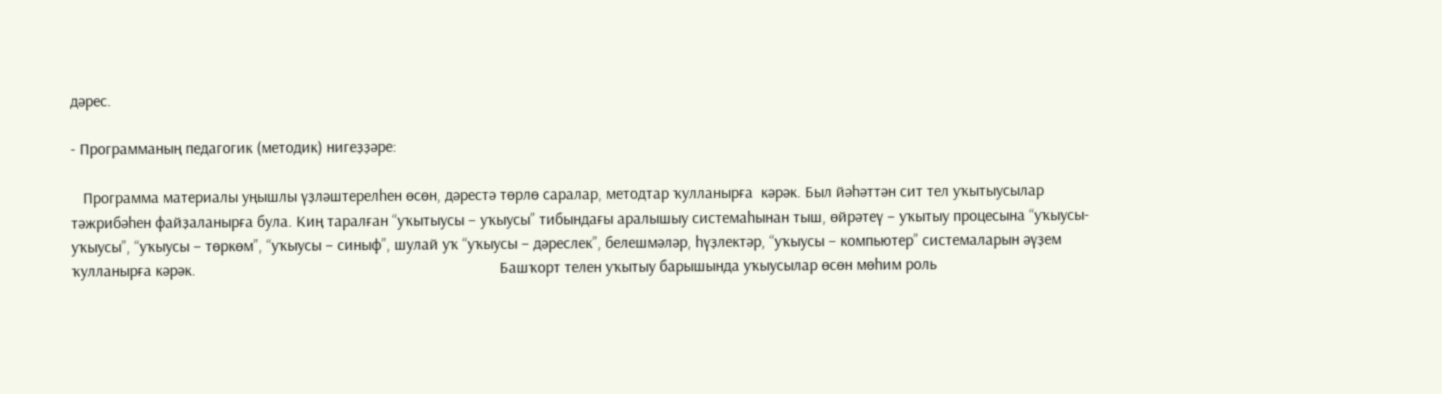дәрес.

- Программаның педагогик (методик) нигеҙҙәре:

   Программа материалы уңышлы үҙләштерелһен өсөн, дәрестә төрлө саралар, методтар ҡулланырға  кәрәк. Был йәһәттән сит тел уҡытыусылар тәжрибәһен файҙаланырға була. Киң таралған “уҡытыусы – уҡыусы” тибындағы аралышыу системаһынан тыш, өйрәтеү – уҡытыу процесына “уҡыусы- уҡыусы”, “уҡыусы – төркөм”, “уҡыусы – синыф”, шулай уҡ “уҡыусы – дәреслек”, белешмәләр, һүҙлектәр, “уҡыусы – компьютер” системаларын әүҙем ҡулланырға кәрәк.                                                                            Башҡорт телен уҡытыу барышында уҡыусылар өсөн мөһим роль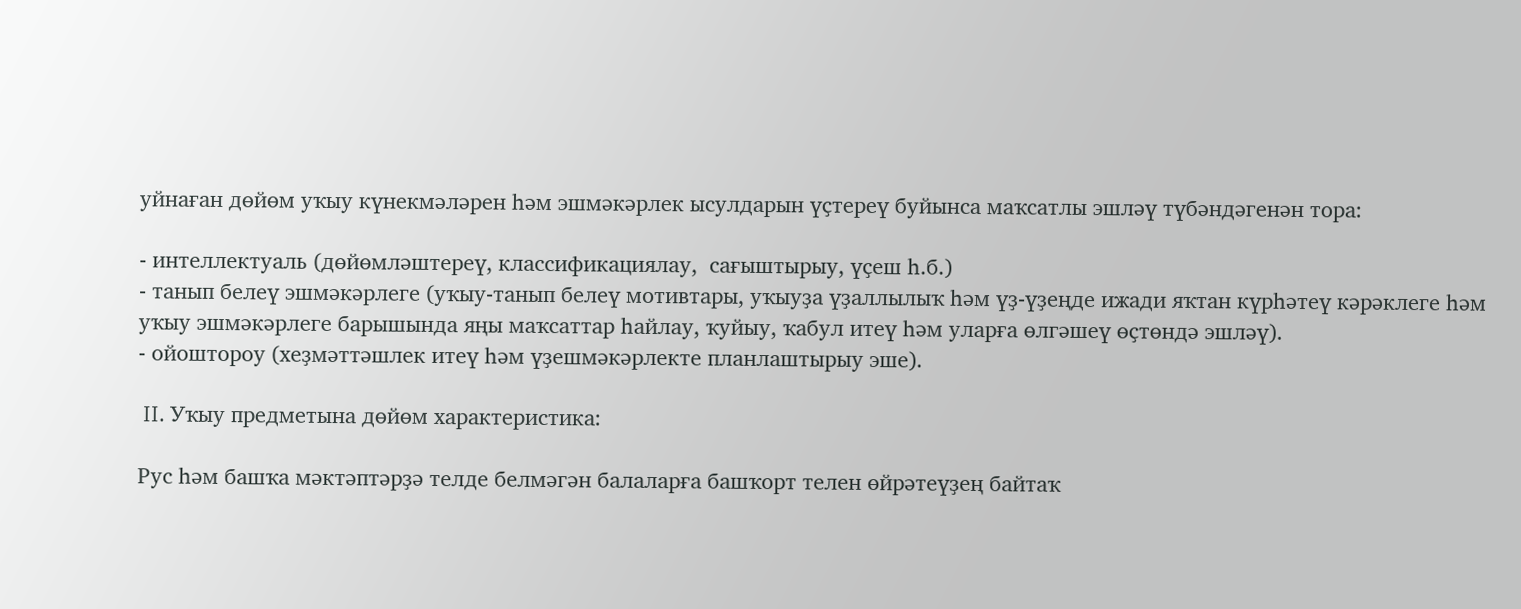уйнаған дөйөм уҡыу күнекмәләрен һәм эшмәкәрлек ысулдарын үҫтереү буйынса маҡсатлы эшләү түбәндәгенән тора:

- интеллектуаль (дөйөмләштереү, классификациялау,  сағыштырыу, үҫеш һ.б.)                                                                                                                                     - танып белеү эшмәкәрлеге (уҡыу-танып белеү мотивтары, уҡыуҙа үҙаллылыҡ һәм үҙ-үҙеңде ижади яҡтан күрһәтеү кәрәклеге һәм уҡыу эшмәкәрлеге барышында яңы маҡсаттар һайлау, ҡуйыу, ҡабул итеү һәм уларға өлгәшеү өҫтөндә эшләү).                                                                                                                                                                                                                       - ойоштороу (хеҙмәттәшлек итеү һәм үҙешмәкәрлекте планлаштырыу эше).

 II. Уҡыу предметына дөйөм характеристика:

Рус һәм башҡа мәктәптәрҙә телде белмәгән балаларға башҡорт телен өйрәтеүҙең байтаҡ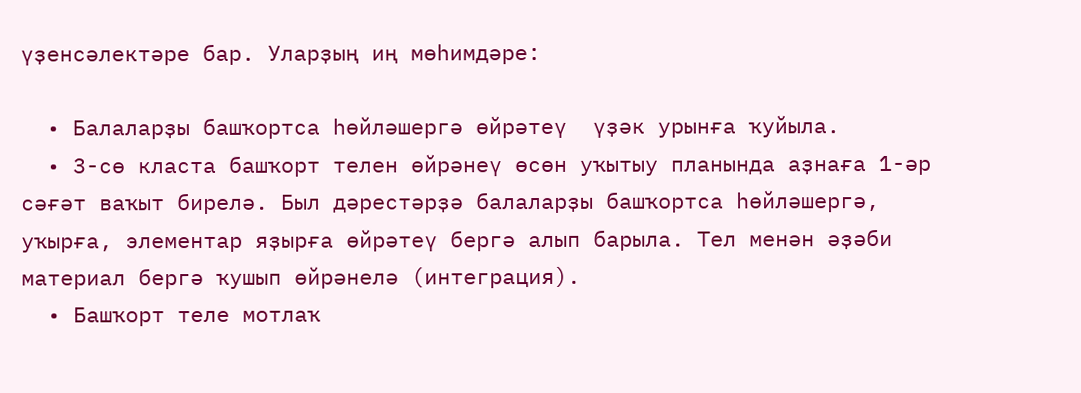үҙенсәлектәре бар. Уларҙың иң мөһимдәре:

  • Балаларҙы башҡортса һөйләшергә өйрәтеү  үҙәк урынға ҡуйыла.
  • 3-сө класта башҡорт телен өйрәнеү өсөн уҡытыу планында аҙнаға 1-әр сәғәт ваҡыт бирелә. Был дәрестәрҙә балаларҙы башҡортса һөйләшергә, уҡырға, элементар яҙырға өйрәтеү бергә алып барыла. Тел менән әҙәби материал бергә ҡушып өйрәнелә (интеграция).
  • Башҡорт теле мотлаҡ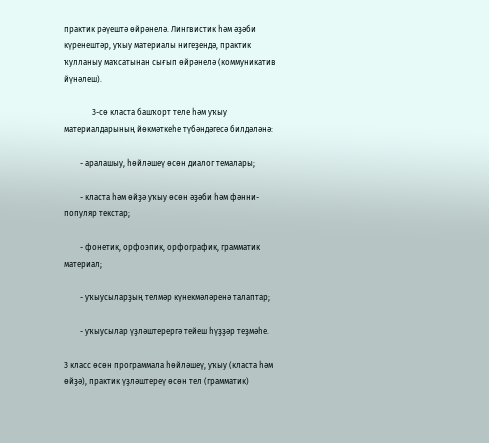практик рәүештә өйрәнелә. Лингвистик һәм әҙәби күренештәр, уҡыу материалы нигеҙендә, практик ҡулланыу маҡсатынан сығып өйрәнелә (коммуникатив йүнәлеш).

              3-сө класта башҡорт теле һәм уҡыу материалдарының йөкмәткеһе түбәндәгесә билдәләнә:

        - аралашыу, һөйләшеү өсөн диалог темалары;

        - класта һәм өйҙә уҡыу өсөн әҙәби һәм фәнни-популяр текстар;

        - фонетик, орфоэпик, орфографик, грамматик материал;

        - уҡыусыларҙың телмәр күнекмәләренә талаптар;

        - уҡыусылар үҙләштерергә тейеш һүҙҙәр теҙмәһе.

3 класс өсөн программала һөйләшеү, уҡыу (класта һәм өйҙә), практик үҙләштереү өсөн тел (грамматик)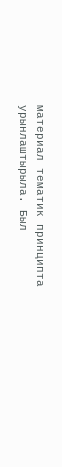материал тематик принципта урынлаштырыла. Был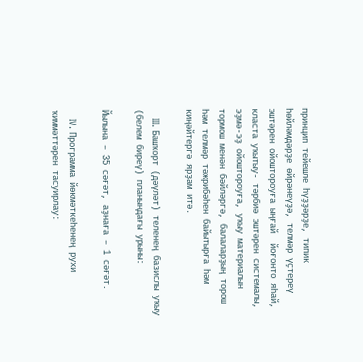принцип тейешле һүҙҙәрҙе, типик һөйләмдәрҙе өйрәнеүҙә, телмәр үҫтереү эштәрен ойоштороуға ыңғай  йоғонто яһай, класта уҡытыу- тәрбиә эштәрен системалы, эҙмә-эҙ ойоштороуға, уҡыу материалын тормош менән бәйләргә, балаларҙың торош һәм телмәр тәжрибәһен байытырға һәм киңәйтергә ярҙам итә.

   III. Башҡорт (дәүләт) теленең базислы уҡыу (белем биреү) планындағы урыны:

Йылына – 35 сәғәт, аҙнаға – 1 сәғәт.

   IV. Программа йөкмәткеһенең рухи ҡиммәттәрен тасуирлау: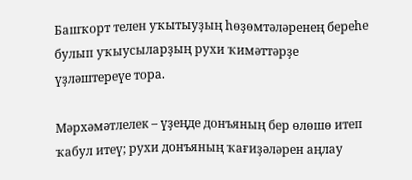Башҡорт телен уҡытыуҙың һөҙөмтәләренең береһе булып уҡыусыларҙың рухи ҡимәттәрҙе үҙләштереүе тора.

Мәрхәмәтлелек – үҙеңде донъяның бер өлөшө итеп ҡабул итеү; рухи донъяның ҡағиҙәләрен аңлау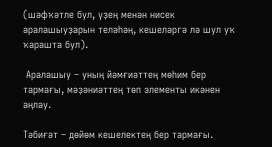(шәфҡәтле бул, үҙең менән нисек аралашыуҙарын теләһәң, кешеләргә лә шул уҡ ҡарашта бул).

 Аралашыу – уның йәмғиәттең мөһим бер тармағы, мәҙәниәттең төп элементы икәнен аңлау.

Тәбиғәт – дөйөм кешелектең бер тармағы.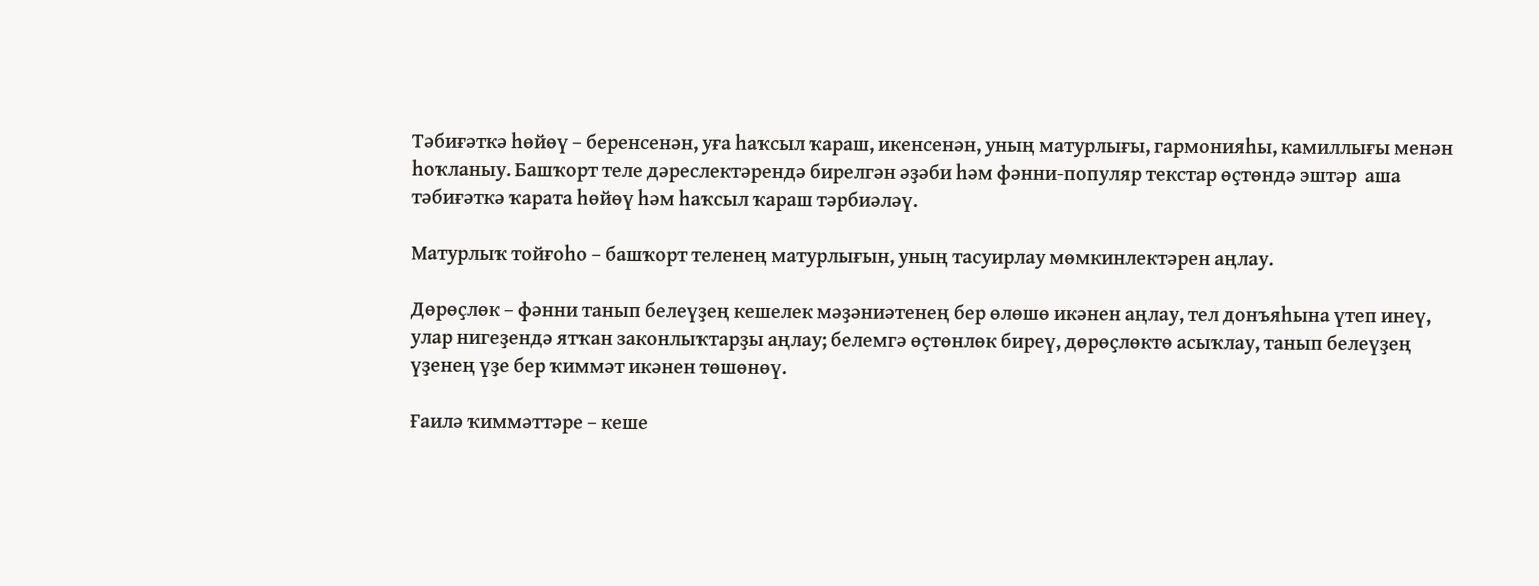Тәбиғәткә һөйөү – беренсенән, уға һаҡсыл ҡараш, икенсенән, уның матурлығы, гармонияһы, камиллығы менән һоҡланыу. Башҡорт теле дәреслектәрендә бирелгән әҙәби һәм фәнни-популяр текстар өҫтөндә эштәр  аша тәбиғәткә ҡарата һөйөү һәм һаҡсыл ҡараш тәрбиәләү.

Матурлыҡ тойғоһо – башҡорт теленең матурлығын, уның тасуирлау мөмкинлектәрен аңлау.

Дөрөҫлөк – фәнни танып белеүҙең кешелек мәҙәниәтенең бер өлөшө икәнен аңлау, тел донъяһына үтеп инеү, улар нигеҙендә ятҡан законлыҡтарҙы аңлау; белемгә өҫтөнлөк биреү, дөрөҫлөктө асыҡлау, танып белеүҙең үҙенең үҙе бер ҡиммәт икәнен төшөнөү.

Ғаилә ҡиммәттәре – кеше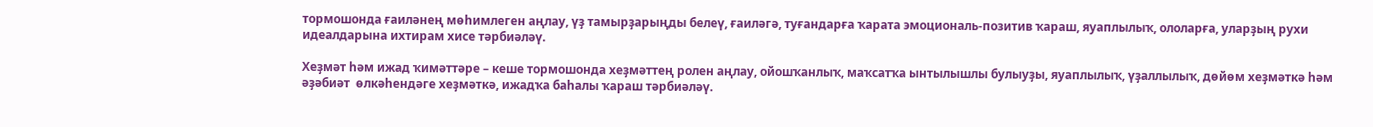тормошонда ғаиләнең мөһимлеген аңлау, үҙ тамырҙарыңды белеү, ғаиләгә, туғандарға ҡарата эмоциональ-позитив ҡараш, яуаплылыҡ, ололарға, уларҙың рухи идеалдарына ихтирам хисе тәрбиәләү.

Хеҙмәт һәм ижад ҡимәттәре – кеше тормошонда хеҙмәттең ролен аңлау, ойошҡанлыҡ, маҡсатҡа ынтылышлы булыуҙы, яуаплылыҡ, үҙаллылыҡ, дөйөм хеҙмәткә һәм әҙәбиәт  өлкәһендәге хеҙмәткә, ижадҡа баһалы ҡараш тәрбиәләү.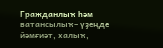Гражданлыҡ һәм ватансылыҡ– үҙеңде йәмғиәт, халыҡ,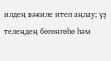илдең вәкиле итеп аңлау; үҙ телеңдең бөгөнгөһө һәм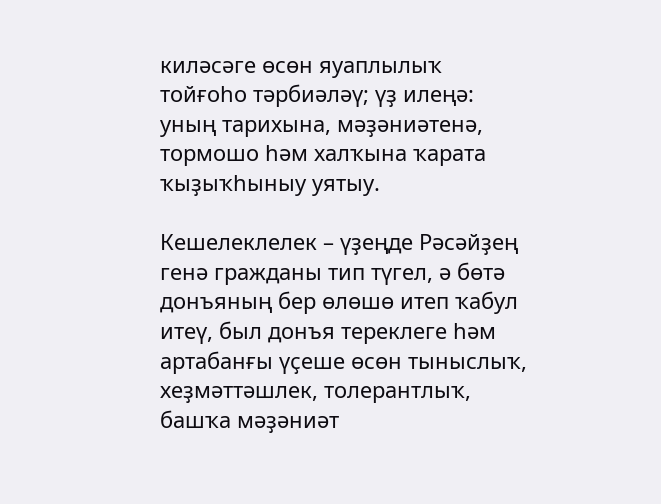киләсәге өсөн яуаплылыҡ тойғоһо тәрбиәләү; үҙ илеңә: уның тарихына, мәҙәниәтенә, тормошо һәм халҡына ҡарата ҡыҙыҡһыныу уятыу.

Кешелеклелек – үҙеңде Рәсәйҙең генә гражданы тип түгел, ә бөтә донъяның бер өлөшө итеп ҡабул итеү, был донъя тереклеге һәм артабанғы үҫеше өсөн тыныслыҡ, хеҙмәттәшлек, толерантлыҡ, башҡа мәҙәниәт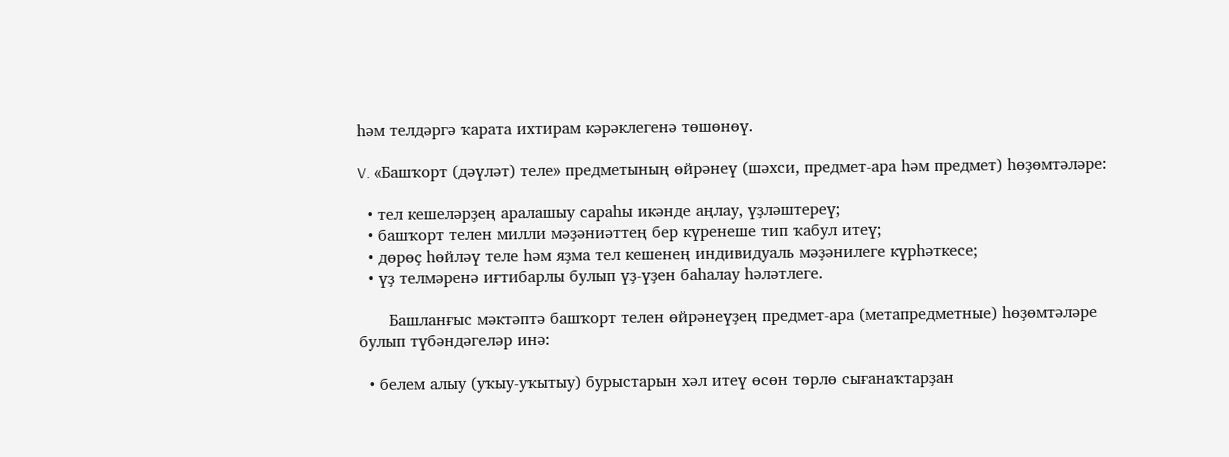һәм телдәргә ҡарата ихтирам кәрәклегенә төшөнөү.

V. «Башҡорт (дәүләт) теле» предметының өйрәнеү (шәхси, предмет-ара һәм предмет) һөҙөмтәләре:

  • тел кешеләрҙең аралашыу сараһы икәнде аңлау, үҙләштереү;
  • башҡорт телен милли мәҙәниәттең бер күренеше тип ҡабул итеү;
  • дөрөҫ һөйләү теле һәм яҙма тел кешенең индивидуаль мәҙәнилеге күрһәткесе;
  • үҙ телмәренә иғтибарлы булып үҙ-үҙен баһалау һәләтлеге.

      Башланғыс мәктәптә башҡорт телен өйрәнеүҙең предмет-ара (метапредметные) һөҙөмтәләре булып түбәндәгеләр инә:

  • белем алыу (уҡыу-уҡытыу) бурыстарын хәл итеү өсөн төрлө сығанаҡтарҙан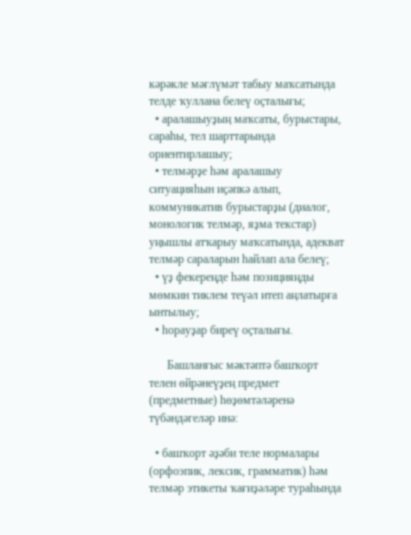кәрәкле мәғлүмәт табыу маҡсатында телде ҡуллана белеү оҫталығы;
  • аралашыуҙың маҡсаты, бурыстары, сараһы, тел шарттарында ориентирлашыу;
  • телмәрҙе һәм аралашыу ситуацияһын иҫәпкә алып, коммуникатив бурыстарҙы (диалог, монологик телмәр, яҙма текстар) уңышлы атҡарыу маҡсатында, адекват телмәр сараларын һайлап ала белеү;
  • үҙ фекереңде һәм позицияңды мөмкин тиклем теүәл итеп аңлатырға ынтылыу;
  • һорауҙар биреү оҫталығы.

      Башланғыс мәктәптә башҡорт телен өйрәнеүҙең предмет (предметные) һөҙөмтәләренә түбәндәгеләр инә:

  • башҡорт әҙәби теле нормалары (орфоэпик, лексик, грамматик) һәм телмәр этикеты ҡағиҙәләре тураһында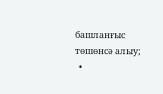башланғыс төшөнсә алыу;
  •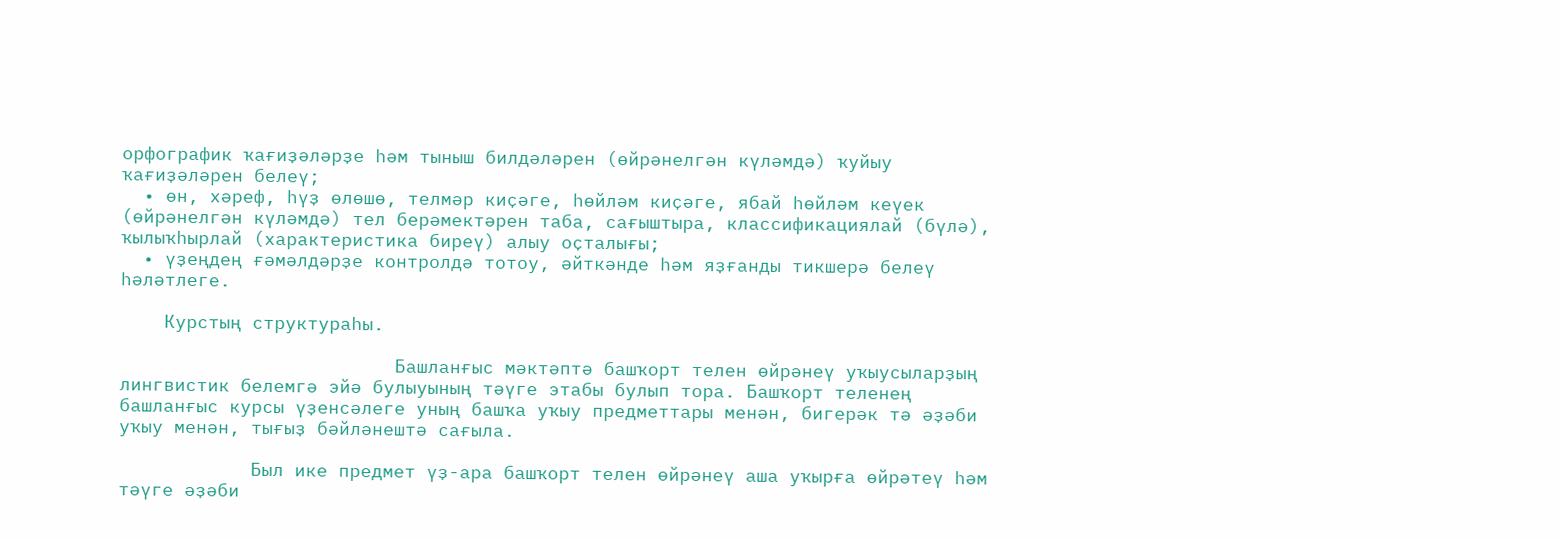орфографик ҡағиҙәләрҙе һәм тыныш билдәләрен (өйрәнелгән күләмдә) ҡуйыу ҡағиҙәләрен белеү;
  • өн, хәреф, һүҙ өлөшө, телмәр киҫәге, һөйләм киҫәге, ябай һөйләм кеүек (өйрәнелгән күләмдә) тел берәмектәрен таба, сағыштыра, классификациялай (бүлә), ҡылыҡһырлай (характеристика биреү) алыу оҫталығы;
  • үҙеңдең ғәмәлдәрҙе контролдә тотоу, әйткәнде һәм яҙғанды тикшерә белеү һәләтлеге.

    Курстың структураһы.

                         Башланғыс мәктәптә башҡорт телен өйрәнеү уҡыусыларҙың лингвистик белемгә эйә булыуының тәүге этабы булып тора. Башҡорт теленең башланғыс курсы үҙенсәлеге уның башҡа уҡыу предметтары менән, бигерәк тә әҙәби уҡыу менән, тығыҙ бәйләнештә сағыла.

            Был ике предмет үҙ-ара башҡорт телен өйрәнеү аша уҡырға өйрәтеү һәм тәүге әҙәби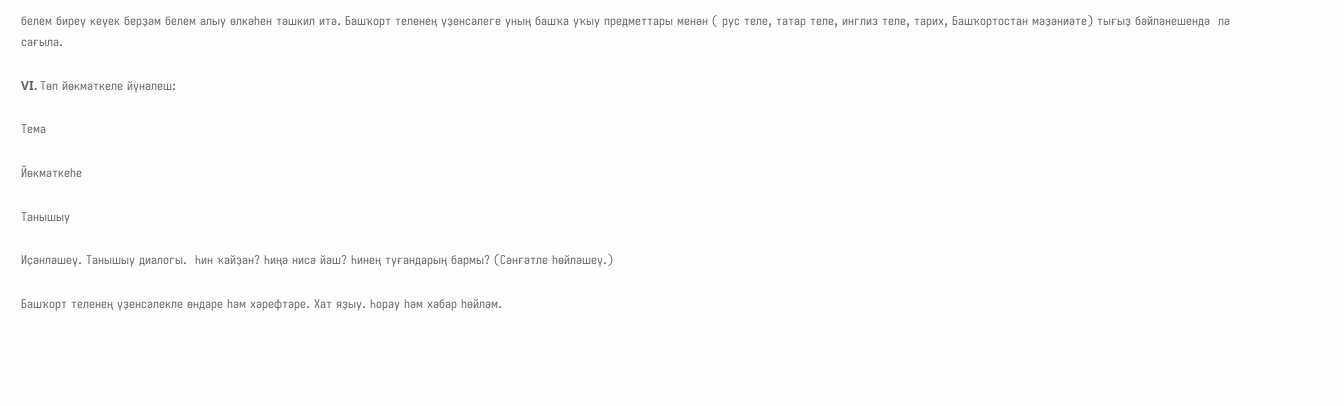белем биреү кеүек берҙәм белем алыу өлкәһен тәшкил итә. Башҡорт теленең үҙенсәлеге уның башҡа уҡыу предметтары менән ( рус теле, татар теле, инглиз теле, тарих, Башҡортостан мәҙәниәте) тығыҙ бәйләнешендә  лә сағыла.

VI. Төп йөкмәткеле йүнәлеш:

Тема

Йөкмәткеһе

Танышыу

Иҫәнләшеү. Танышыу диалогы.  Һин ҡайҙан? Һиңә нисә йәш? Һинең туғандарың бармы? (Сәнғәтле һөйләшеү.)

Башҡорт теленең үҙенсәлекле өндәре һәм хәрефтәре. Хат яҙыу. Һорау һәм хәбәр һөйләм.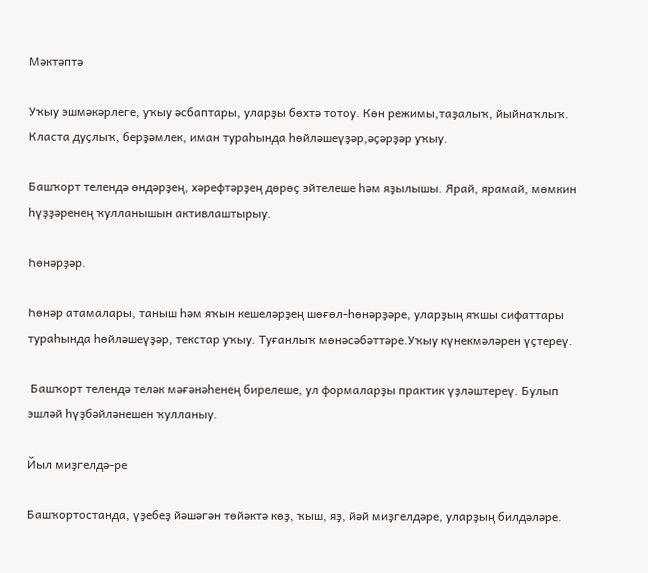Мәктәптә

Уҡыу эшмәкәрлеге, уҡыу әсбаптары, уларҙы бөхтә тотоу. Көн режимы,таҙалыҡ, йыйнаҡлыҡ. Класта дуҫлыҡ, берҙәмлек, иман тураһында һөйләшеүҙәр,әҫәрҙәр уҡыу.

Башҡорт телендә өндәрҙең, хәрефтәрҙең дөрөҫ эйтелеше һәм яҙылышы. Ярай, ярамай, мөмкин һүҙҙәренең ҡулланышын активлаштырыу.

Һөнәрҙәр.

Һөнәр атамалары, таныш һәм яҡын кешеләрҙең шөғөл-һөнәрҙәре, уларҙың яҡшы сифаттары тураһында һөйләшеүҙәр, текстар уҡыу. Туғанлыҡ мөнәсәбәттәре.Уҡыу күнекмәләрен үҫтереү.

 Башҡорт телендә теләк мәғәнәһенең бирелеше, ул формаларҙы практик үҙләштереү. Булып эшләй һүҙбәйләнешен ҡулланыу.

Йыл миҙгелдә-ре

Башҡортостанда, үҙебеҙ йәшәгән төйәктә көҙ, ҡыш, яҙ, йәй миҙгелдәре, уларҙың билдәләре.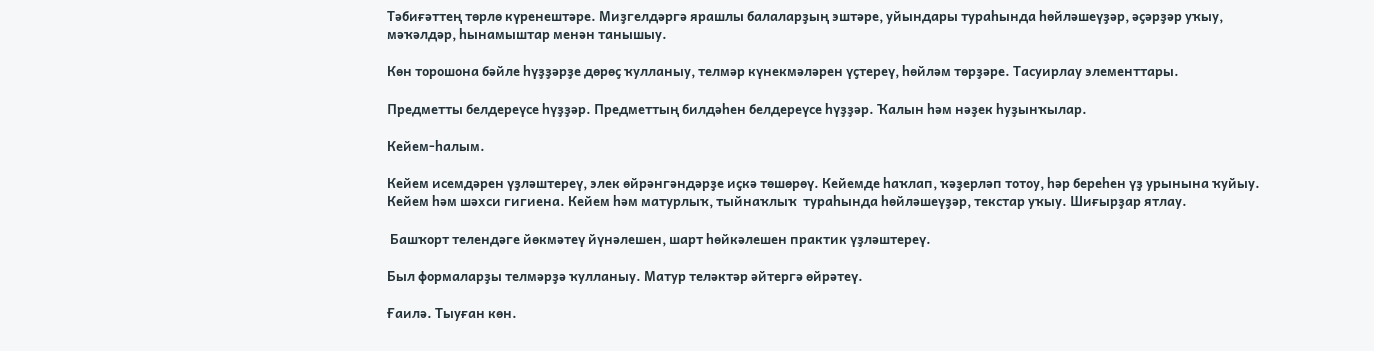Тәбиғәттең төрлө күренештәре. Миҙгелдәргә ярашлы балаларҙың эштәре, уйындары тураһында һөйләшеүҙәр, әҫәрҙәр уҡыу, мәҡәлдәр, һынамыштар менән танышыу.

Көн торошона бәйле һүҙҙәрҙе дөрөҫ ҡулланыу, телмәр күнекмәләрен үҫтереү, һөйләм төрҙәре. Тасуирлау элементтары.

Предметты белдереүсе һүҙҙәр. Предметтың билдәһен белдереүсе һүҙҙәр. Ҡалын һәм нәҙек һуҙынҡылар.

Кейем-һалым.

Кейем исемдәрен үҙләштереү, элек өйрәнгәндәрҙе иҫкә төшөрөү. Кейемде һаҡлап, ҡәҙерләп тотоу, һәр береһен үҙ урынына ҡуйыу. Кейем һәм шәхси гигиена. Кейем һәм матурлыҡ, тыйнаҡлыҡ  тураһында һөйләшеүҙәр, текстар уҡыу. Шиғырҙар ятлау.

 Башҡорт телендәге йөкмәтеү йүнәлешен, шарт һөйкәлешен практик үҙләштереү.

Был формаларҙы телмәрҙә ҡулланыу. Матур теләктәр әйтергә өйрәтеү.

Ғаилә. Тыуған көн.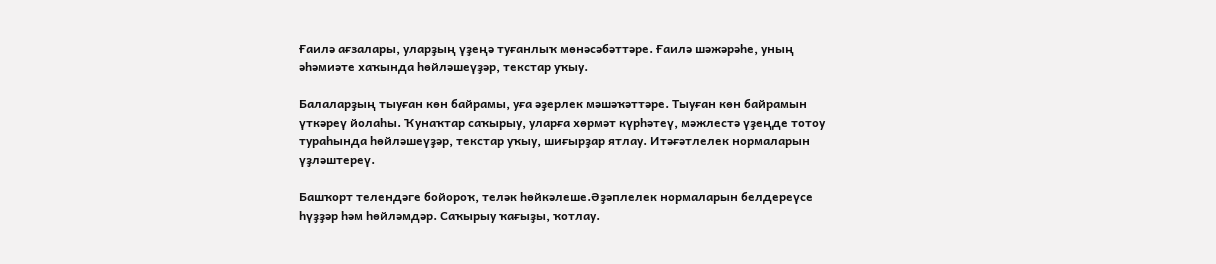Ғаилә ағзалары, уларҙың үҙеңә туғанлыҡ мөнәсәбәттәре. Ғаилә шәжәрәһе, уның әһәмиәте хаҡында һөйләшеүҙәр, текстар уҡыу.

Балаларҙың тыуған көн байрамы, уға әҙерлек мәшәҡәттәре. Тыуған көн байрамын үткәреү йолаһы. Ҡунаҡтар саҡырыу, уларға хөрмәт күрһәтеү, мәжлестә үҙеңде тотоу тураһында һөйләшеүҙәр, текстар уҡыу, шиғырҙар ятлау. Итәғәтлелек нормаларын үҙләштереү.

Башҡорт телендәге бойороҡ, теләк һөйкәлеше.Әҙәплелек нормаларын белдереүсе һүҙҙәр һәм һөйләмдәр. Саҡырыу ҡағыҙы, ҡотлау.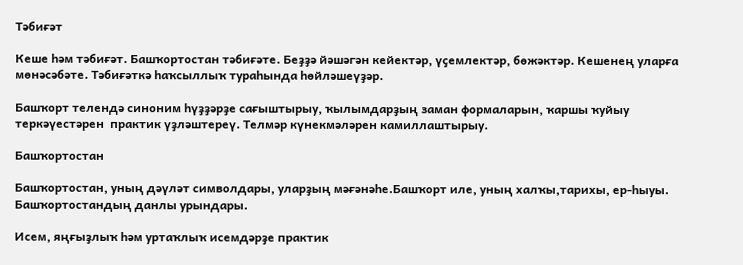Тәбиғәт

Кеше һәм тәбиғәт. Башҡортостан тәбиғәте. Беҙҙә йәшәгән кейектәр, үҫемлектәр, бөжәктәр. Кешенең уларға мөнәсәбәте. Тәбиғәткә һаҡсыллыҡ тураһында һөйләшеүҙәр.

Башҡорт телендә синоним һүҙҙәрҙе сағыштырыу, ҡылымдарҙың заман формаларын, ҡаршы ҡуйыу теркәүестәрен  практик үҙләштереү. Телмәр күнекмәләрен камиллаштырыу.

Башҡортостан

Башҡортостан, уның дәүләт символдары, уларҙың мәғәнәһе.Башҡорт иле, уның халҡы,тарихы, ер-һыуы. Башҡортостандың данлы урындары.

Исем, яңғыҙлыҡ һәм уртаҡлыҡ исемдәрҙе практик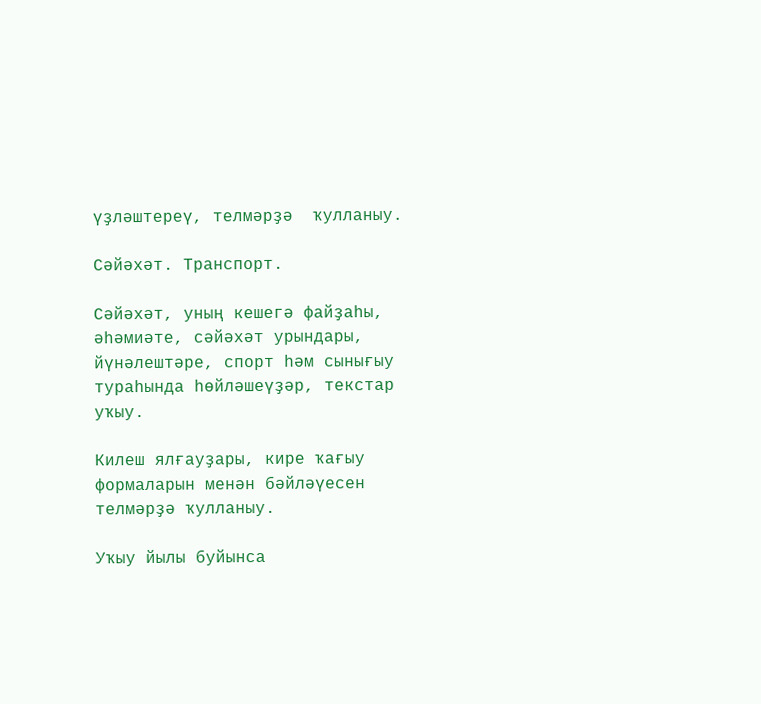үҙләштереү, телмәрҙә  ҡулланыу.

Сәйәхәт. Транспорт.

Сәйәхәт, уның кешегә файҙаһы, әһәмиәте, сәйәхәт урындары, йүнәлештәре, спорт һәм сынығыу тураһында һөйләшеүҙәр, текстар уҡыу.

Килеш ялғауҙары, кире ҡағыу формаларын менән бәйләүесен телмәрҙә ҡулланыу.

Уҡыу йылы буйынса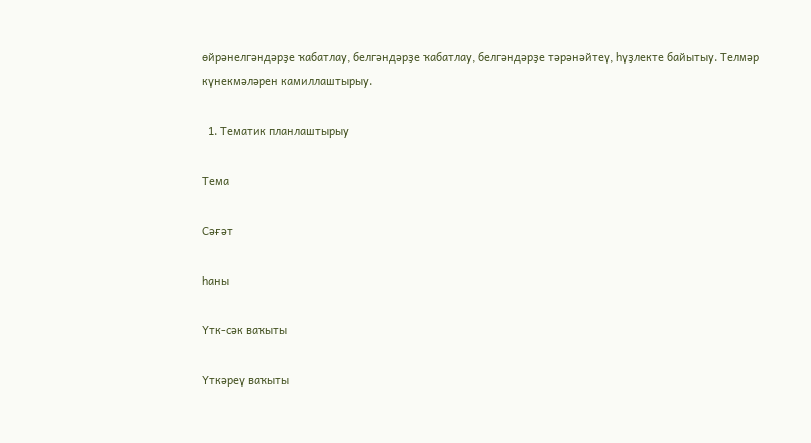өйрәнелгәндәрҙе ҡабатлау, белгәндәрҙе ҡабатлау, белгәндәрҙе тәрәнәйтеү, һүҙлекте байытыу. Телмәр күнекмәләрен камиллаштырыу.

  1. Тематик планлаштырыу

Тема

Сәғәт

һаны

Үтк-сәк ваҡыты

Үткәреү ваҡыты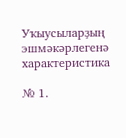Уҡыусыларҙың эшмәкәрлегенә    характеристика

№ 1.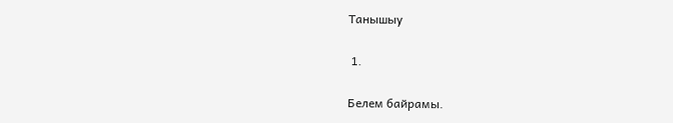Танышыу

 1.

Белем байрамы.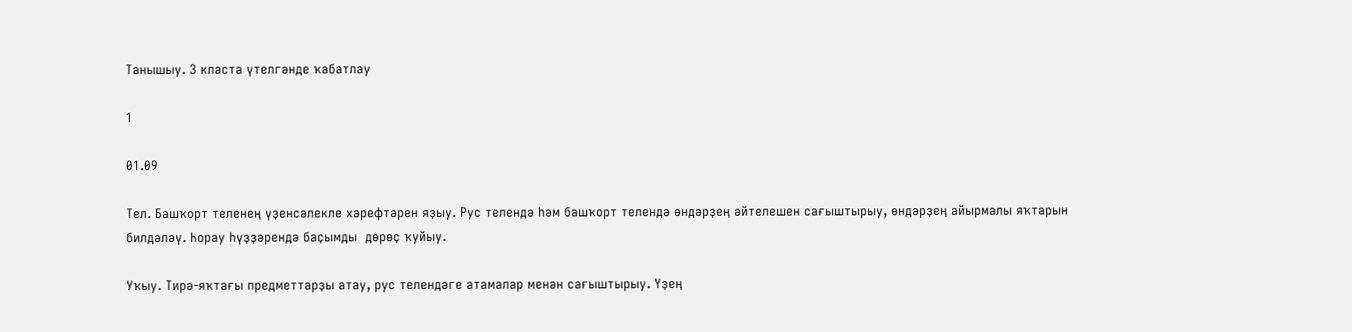Танышыу. 3 класта үтелгәнде ҡабатлау

1

01.09

Тел. Башҡорт теленең үҙенсәлекле хәрефтәрен яҙыу. Рус телендә һәм башҡорт телендә өндәрҙең әйтелешен сағыштырыу, өндәрҙең айырмалы яҡтарын билдәләү. Һорау һүҙҙәрендә баҫымды  дөрөҫ ҡуйыу.

Уҡыу. Тирә-яҡтағы предметтарҙы атау, рус телендәге атамалар менән сағыштырыу. Үҙең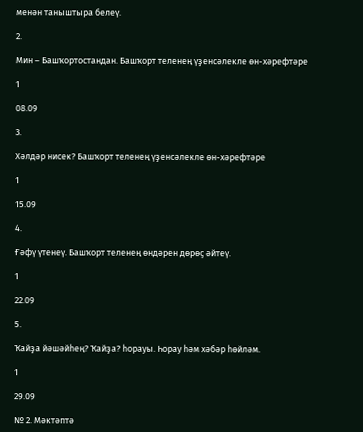менән таныштыра белеү.

2.

Мин – Башҡортостандан. Башҡорт теленең үҙенсәлекле өн-хәрефтәре

1

08.09

3.

Хәлдәр нисек? Башҡорт теленең үҙенсәлекле өн-хәрефтәре

1

15.09

4.

Ғәфү үтенеү. Башҡорт теленең өндәрен дөрөҫ әйтеү.

1

22.09

5.

Ҡайҙа йәшәйһең? Ҡайҙа? һорауы. Һорау һәм хәбәр һөйләм.

1

29.09

№ 2. Мәктәптә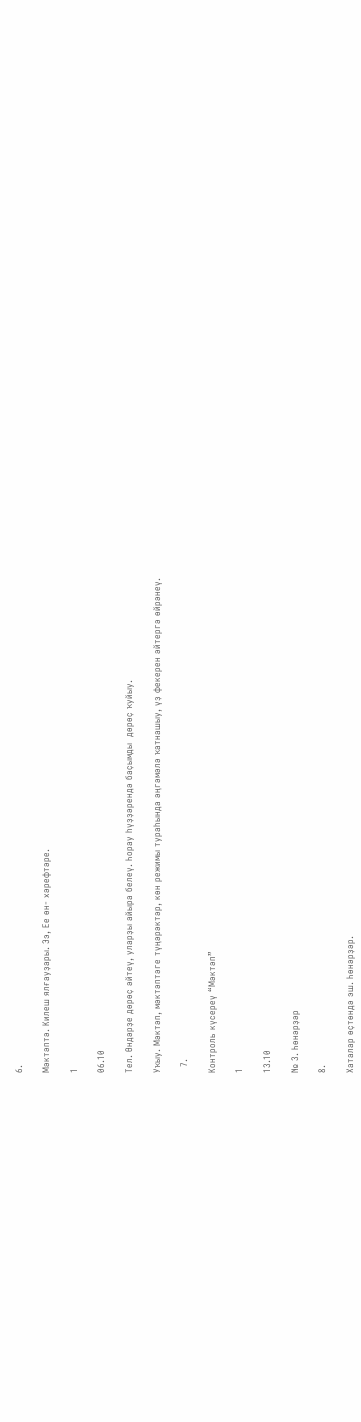6.

Мәктәптә. Килеш ялғауҙары. Ээ, Ее өн- хәрефтәре.

1

06.10

Тел. Өндәрҙе дөрөҫ әйтеү, уларҙы айыра белеү. Һорау һүҙҙәрендә баҫымды  дөрөҫ ҡуйыу.

Уҡыу. Мәктәп, мәктәптәге түңәрәктәр, көн режимы тураһында әңгәмәлә ҡатнашыу, үҙ фекерен әйтергә өйрәнеү.

  7.

Контроль күсереү “Мәктәп”

1

13.10

№ 3. Һөнәрҙәр

8.

Хаталар өҫтөндә эш. Һөнәрҙәр.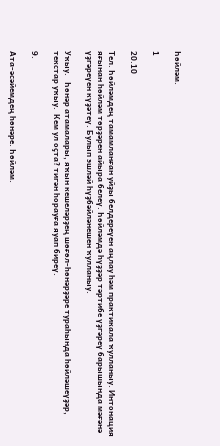Һөйләм.

1

20.10

Тел. Һөйләмдең тамамланған уйҙы белдереүен аңлау һәм практикала ҡулланыу. Интонация яғынан һөйләм төрҙәрен айыра белеү. Һөйләмдә һүҙҙәр тәртибе үҙгәреү барышында мәғәнә үҙгәреүен күҙәтеү. Булып эшләй һүҙбәйләнешен ҡулланыу.

Уҡыу.   Һөнәр атамалары, яҡын кешеләрҙең шөғөл-һөнәрҙәре тураһында һөйләшеүҙәр, текстар уҡыу.  Кем ул оҫта? тигән һорауға яуап биреү.

9.

Ата-әсәйемдең һөнәре. Һөйләм.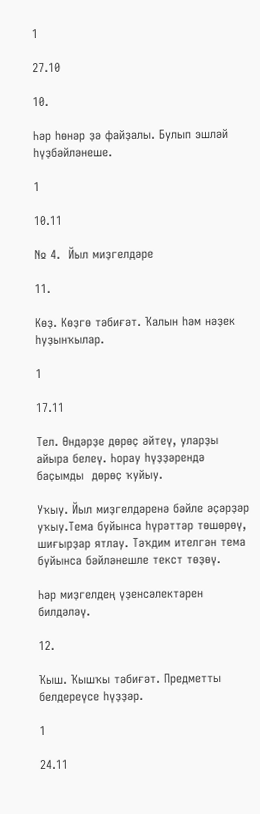1

27.10

10.

Һәр һөнәр ҙә файҙалы. Булып эшләй һүҙбәйләнеше.

1

10.11

№ 4.  Йыл миҙгелдәре

11.

Көҙ. Көҙгө тәбиғәт. Ҡалын һәм нәҙек һуҙынҡылар.

1

17.11

Тел. Өндәрҙе дөрөҫ әйтеү, уларҙы айыра белеү. Һорау һүҙҙәрендә баҫымды  дөрөҫ ҡуйыу.

Уҡыу. Йыл миҙгелдәренә бәйле әҫәрҙәр уҡыу.Тема буйынса һүрәттәр төшөрөү, шиғырҙар ятлау. Тәҡдим ителгән тема буйынса бәйләнешле текст төҙөү.

Һәр миҙгелдең үҙенсәлектәрен билдәләү.

12.

Ҡыш. Ҡышҡы тәбиғәт. Предметты белдереүсе һүҙҙәр.

1

24.11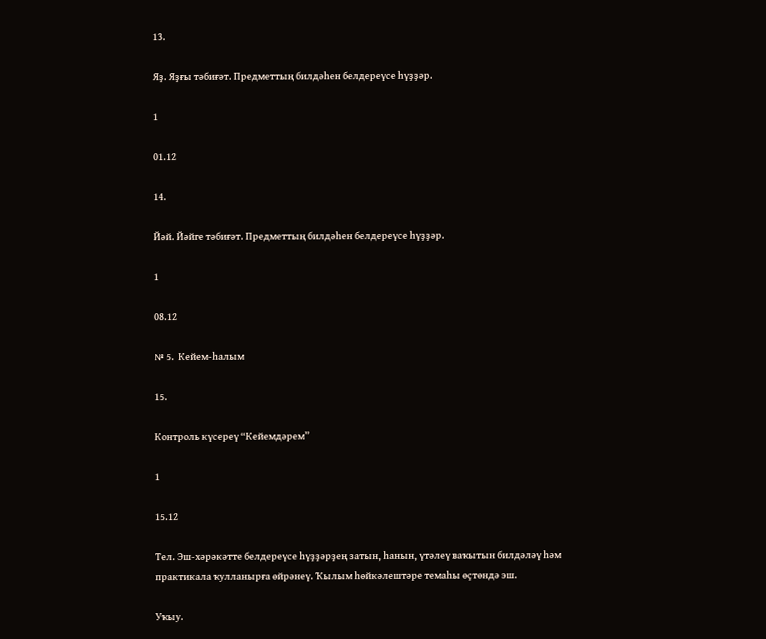13.

Яҙ. Яҙғы тәбиғәт. Предметтың билдәһен белдереүсе һүҙҙәр.

1

01.12

14.

Йәй. Йәйге тәбиғәт. Предметтың билдәһен белдереүсе һүҙҙәр.

1

08.12

№ 5.  Кейем-һалым

15.

Контроль күсереү “Кейемдәрем”

1

15.12

Тел. Эш-хәрәкәтте белдереүсе һүҙҙәрҙең затын, һанын, үтәлеү ваҡытын билдәләү һәм практикала ҡулланырға өйрәнеү. Ҡылым һөйкәлештәре темаһы өҫтөндә эш.

Уҡыу.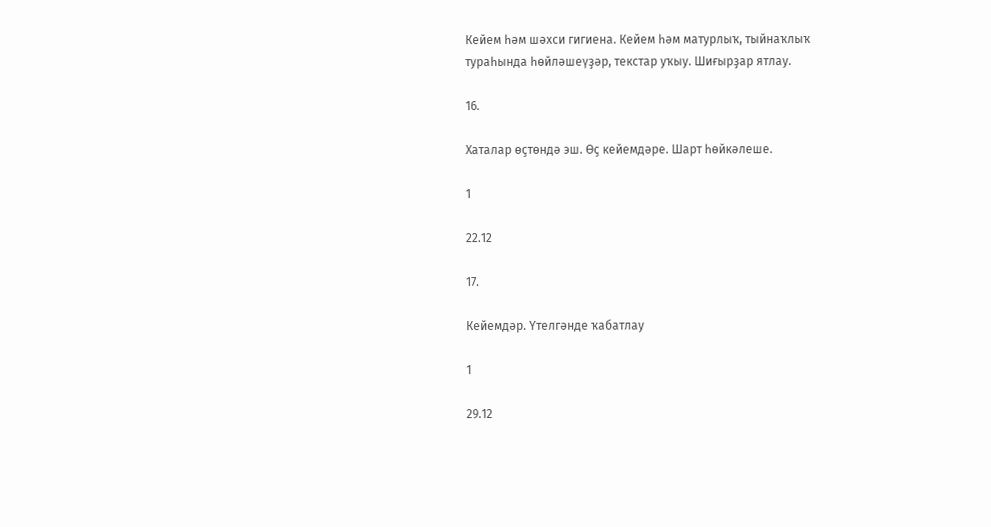Кейем һәм шәхси гигиена. Кейем һәм матурлыҡ, тыйнаҡлыҡ  тураһында һөйләшеүҙәр, текстар уҡыу. Шиғырҙар ятлау.

16.

Хаталар өҫтөндә эш. Өҫ кейемдәре. Шарт һөйкәлеше.

1

22.12

17.

Кейемдәр. Үтелгәнде ҡабатлау

1

29.12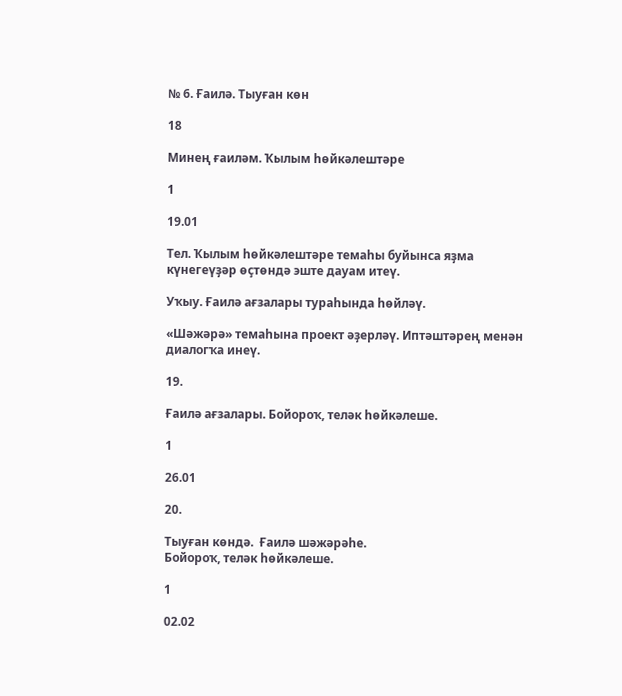№ 6. Ғаилә. Тыуған көн

18

Минең ғаиләм. Ҡылым һөйкәлештәре

1

19.01

Тел. Ҡылым һөйкәлештәре темаһы буйынса яҙма күнегеүҙәр өҫтөндә эште дауам итеү.

Уҡыу. Ғаилә ағзалары тураһында һөйләү.

«Шәжәрә» темаһына проект әҙерләү. Иптәштәрең менән диалогҡа инеү.

19.

Ғаилә ағзалары. Бойороҡ, теләк һөйкәлеше.

1

26.01

20.

Тыуған көндә.  Ғаилә шәжәрәһе.                                                                      Бойороҡ, теләк һөйкәлеше.

1

02.02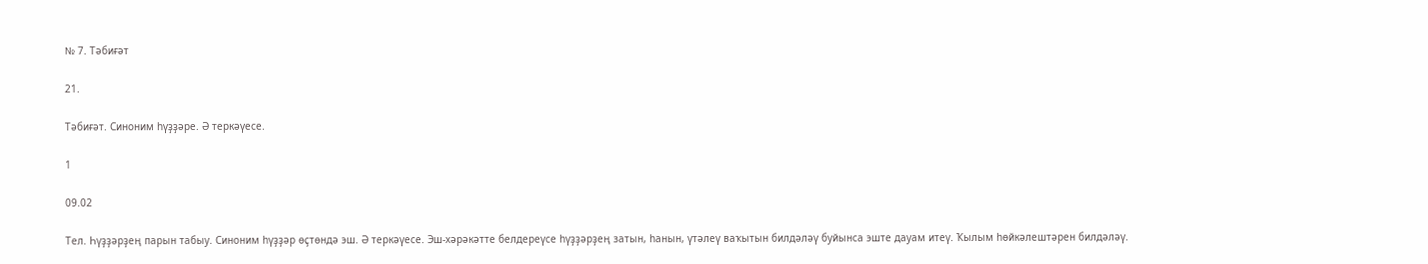№ 7. Тәбиғәт

21.

Тәбиғәт. Синоним һүҙҙәре. Ә теркәүесе.

1

09.02

Тел. Һүҙҙәрҙең парын табыу. Синоним һүҙҙәр өҫтөндә эш. Ә теркәүесе. Эш-хәрәкәтте белдереүсе һүҙҙәрҙең затын, һанын, үтәлеү ваҡытын билдәләү буйынса эште дауам итеү. Ҡылым һөйкәлештәрен билдәләү.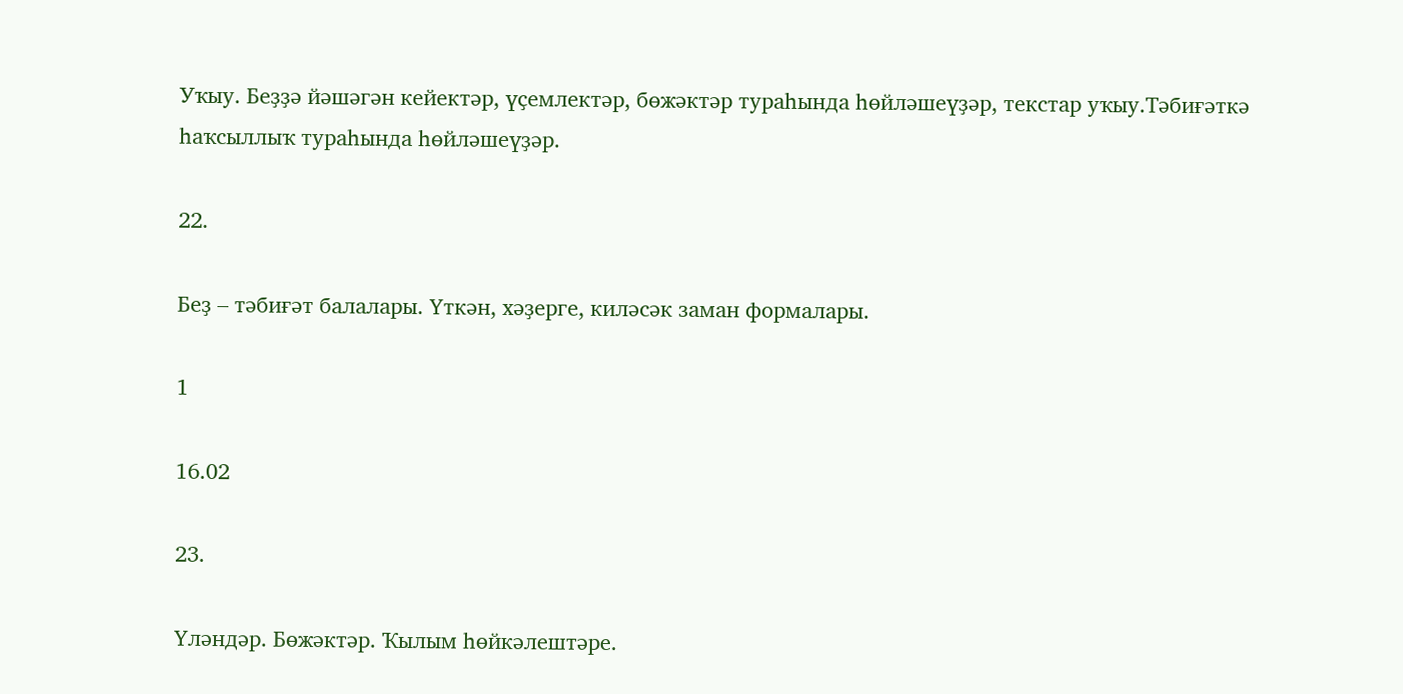Уҡыу. Беҙҙә йәшәгән кейектәр, үҫемлектәр, бөжәктәр тураһында һөйләшеүҙәр, текстар уҡыу.Тәбиғәткә һаҡсыллыҡ тураһында һөйләшеүҙәр.

22.

Беҙ – тәбиғәт балалары. Үткән, хәҙерге, киләсәк заман формалары.

1

16.02

23.

Үләндәр. Бөжәктәр. Ҡылым һөйкәлештәре.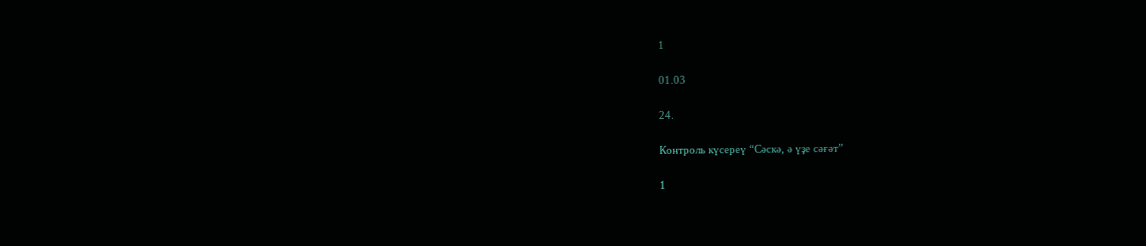1

01.03

24.

Контроль күсереү “Сәскә, ә үҙе сәғәт”

1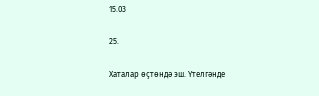15.03

25.

Хаталар өҫтөндә эш. Үтелгәнде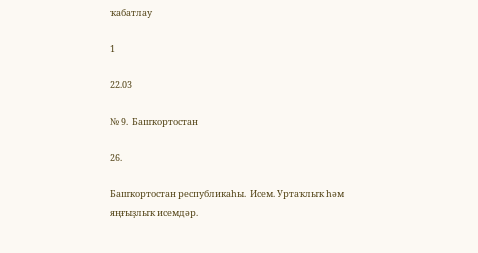ҡабатлау

1

22.03

№ 9.  Башҡортостан

26.

Башҡортостан республикаһы.  Исем. Уртаҡлыҡ һәм яңғыҙлыҡ исемдәр.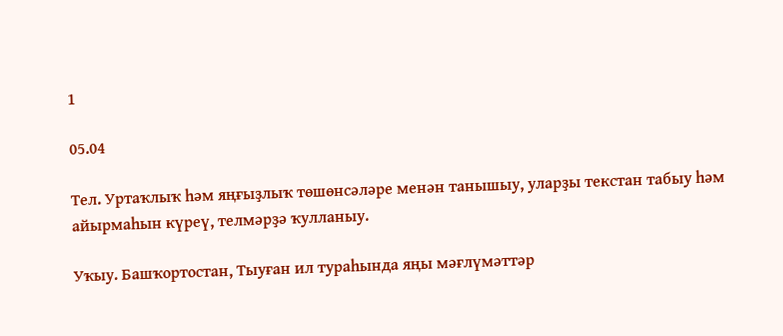1

05.04

Тел. Уртаҡлыҡ һәм яңғыҙлыҡ төшөнсәләре менән танышыу, уларҙы текстан табыу һәм айырмаһын күреү, телмәрҙә ҡулланыу.

Уҡыу. Башҡортостан, Тыуған ил тураһында яңы мәғлүмәттәр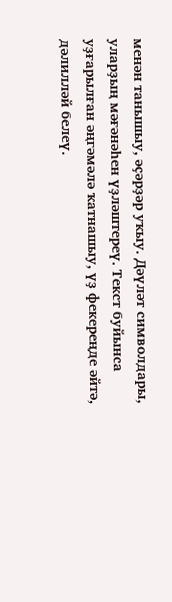менән танышыу, әҫәрҙәр уҡыу. Дәүләт символдары, уларҙың мәғәнәһен үҙләштереү. Текст буйынса уҙғарылған әңгәмәлә ҡатнашыу, үҙ фекереңде әйтә, дәлилләй белеү.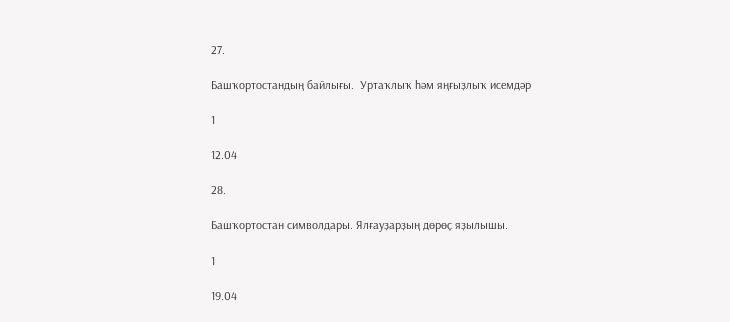27.

Башҡортостандың байлығы.  Уртаҡлыҡ һәм яңғыҙлыҡ исемдәр

1

12.04

28.

Башҡортостан символдары. Ялғауҙарҙың дөрөҫ яҙылышы.

1

19.04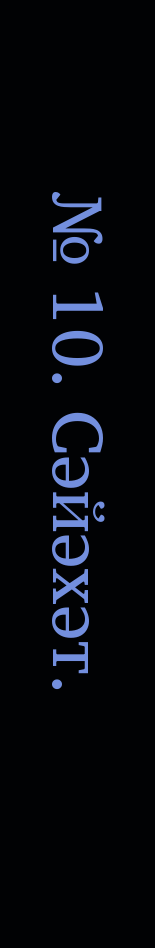№ 10. Сәйәхәт.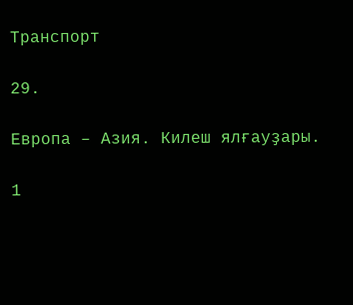Транспорт

29.

Европа – Азия. Килеш ялғауҙары.

1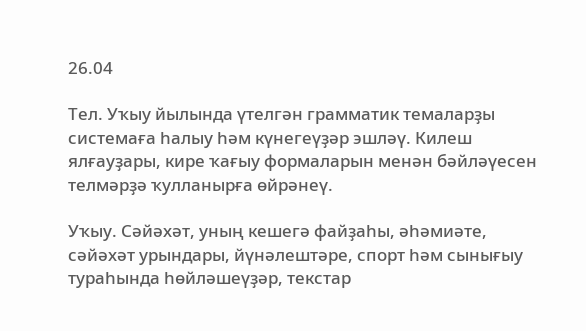26.04

Тел. Уҡыу йылында үтелгән грамматик темаларҙы системаға һалыу һәм күнегеүҙәр эшләү. Килеш ялғауҙары, кире ҡағыу формаларын менән бәйләүесен телмәрҙә ҡулланырға өйрәнеү.

Уҡыу. Сәйәхәт, уның кешегә файҙаһы, әһәмиәте, сәйәхәт урындары, йүнәлештәре, спорт һәм сынығыу тураһында һөйләшеүҙәр, текстар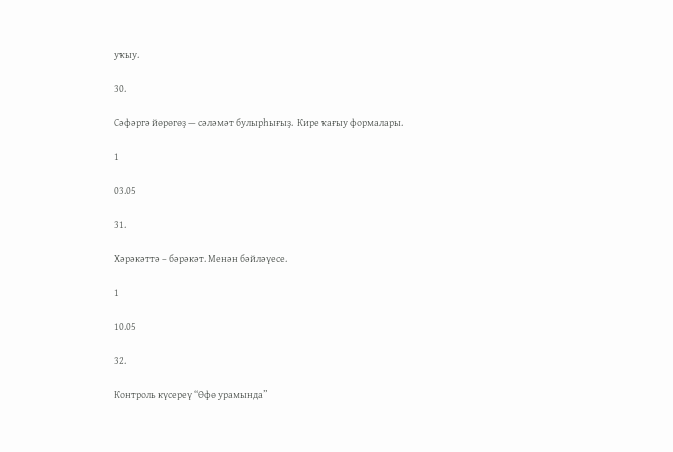уҡыу.

30.

Сәфәргә йөрөгөҙ — сәләмәт булырһығыҙ.  Кире ҡағыу формалары.

1

03.05

31.

Хәрәкәттә – бәрәкәт. Менән бәйләүесе.

1

10.05

32.

Контроль күсереү “Өфө урамында”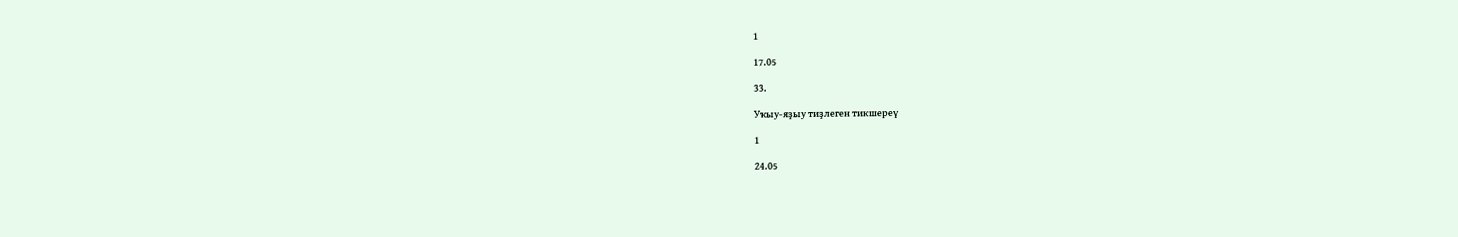1

17.05

33.

Уҡыу-яҙыу тиҙлеген тикшереү

1

24.05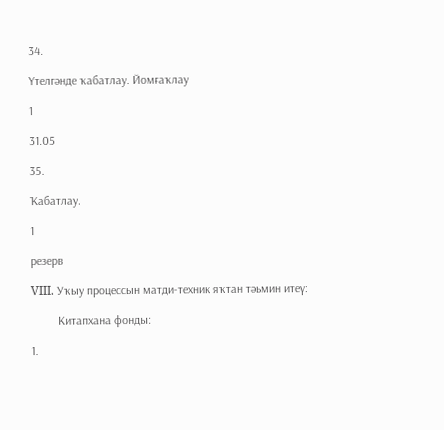34.

Үтелгәнде ҡабатлау. Йомғаҡлау

1

31.05

35.

Ҡабатлау.

1

резерв

VIII. Уҡыу процессын матди-техник яҡтан тәьмин итеү:

         Китапхана фонды:

1.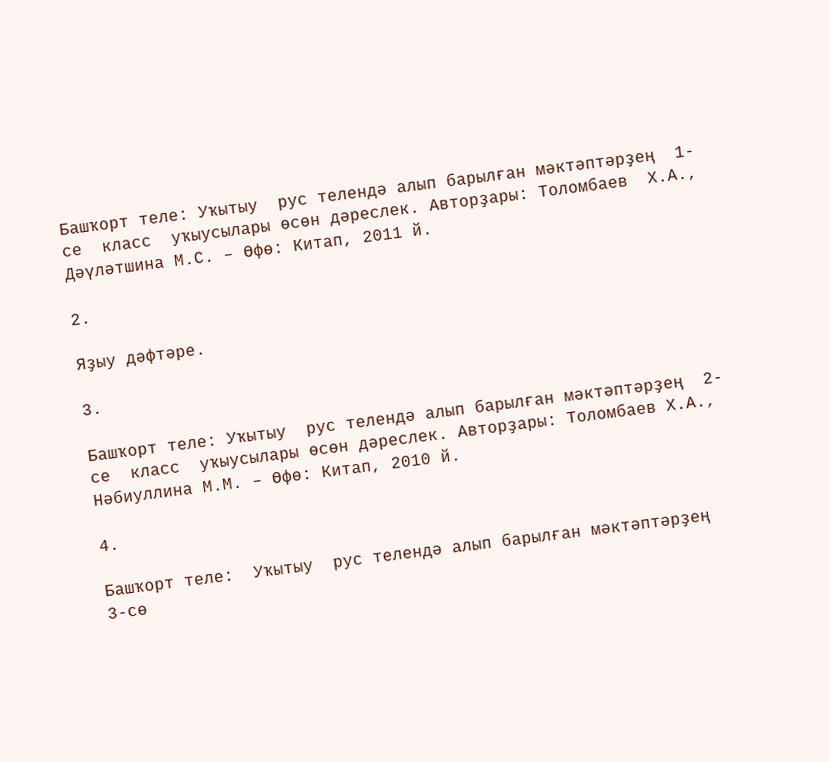Башҡорт теле: Уҡытыу  рус телендә алып барылған мәктәптәрҙең  1-се  класс  уҡыусылары өсөн дәреслек. Авторҙары: Толомбаев  Х.А.,  Дәүләтшина М.С. – Өфө: Китап, 2011 й.

2.

Яҙыу дәфтәре.

3.

Башҡорт теле: Уҡытыу  рус телендә алып барылған мәктәптәрҙең  2-се  класс  уҡыусылары өсөн дәреслек. Авторҙары: Толомбаев Х.А., Нәбиуллина М.М. – Өфө: Китап, 2010 й.

4.

Башҡорт теле:  Уҡытыу  рус телендә алып барылған мәктәптәрҙең  3-сө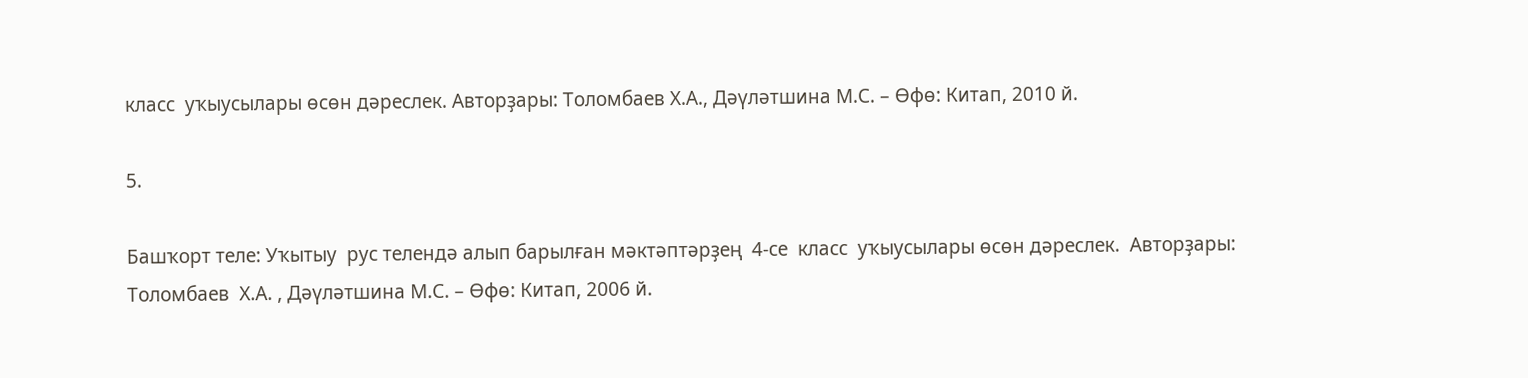класс  уҡыусылары өсөн дәреслек. Авторҙары: Толомбаев Х.А., Дәүләтшина М.С. – Өфө: Китап, 2010 й.

5.

Башҡорт теле: Уҡытыу  рус телендә алып барылған мәктәптәрҙең  4-се  класс  уҡыусылары өсөн дәреслек.  Авторҙары: Толомбаев  Х.А. , Дәүләтшина М.С. – Өфө: Китап, 2006 й.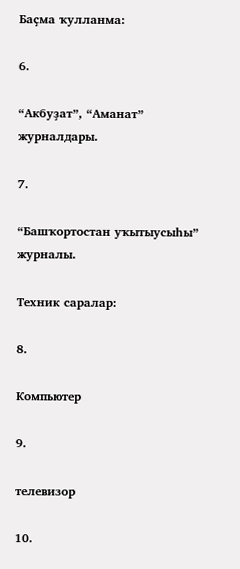Баҫма ҡулланма:

6.

“Акбуҙат”, “Аманат” журналдары.

7.

“Башҡортостан уҡытыусыһы” журналы.

Техник саралар:

8.

Компьютер

9.

телевизор

10.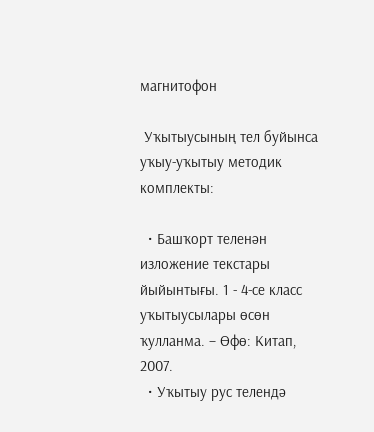магнитофон

 Уҡытыусының тел буйынса уҡыу-уҡытыу методик комплекты:

  • Башҡорт теленән изложение текстары йыйынтығы. 1 - 4-се класс уҡытыусылары өсөн ҡулланма. – Өфө: Китап, 2007.
  • Уҡытыу рус телендә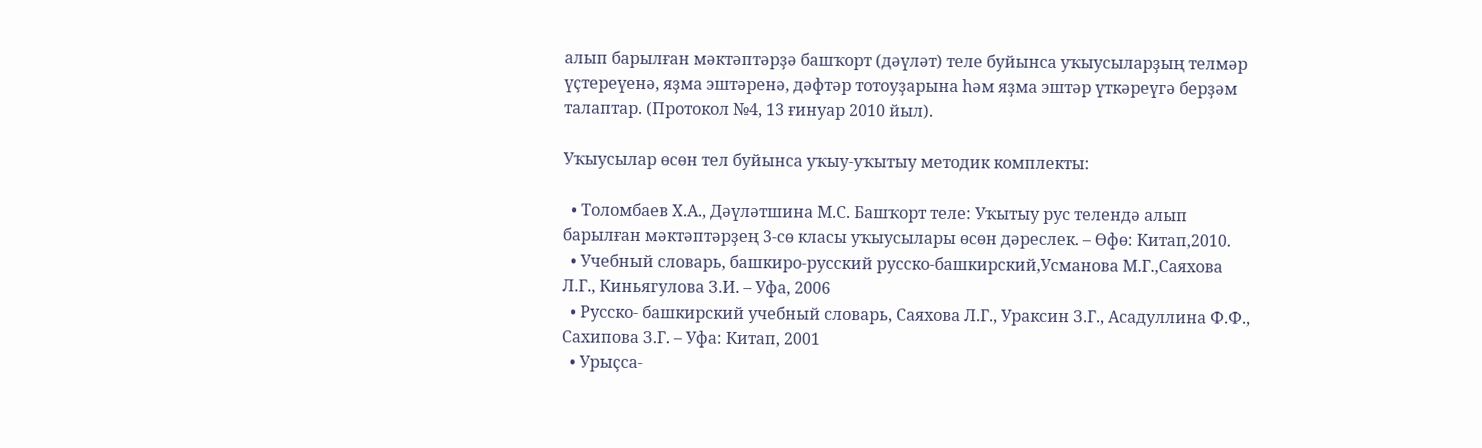алып барылған мәктәптәрҙә башҡорт (дәүләт) теле буйынса уҡыусыларҙың телмәр үҫтереүенә, яҙма эштәренә, дәфтәр тотоуҙарына һәм яҙма эштәр үткәреүгә берҙәм талаптар. (Протокол №4, 13 ғинуар 2010 йыл).

Уҡыусылар өсөн тел буйынса уҡыу-уҡытыу методик комплекты:

  • Толомбаев Х.А., Дәүләтшина М.С. Башҡорт теле: Уҡытыу рус телендә алып барылған мәктәптәрҙең 3-сө класы уҡыусылары өсөн дәреслек. – Өфө: Китап,2010.
  • Учебный словарь, башкиро-русский русско-башкирский,Усманова М.Г.,Саяхова Л.Г., Киньягулова З.И. – Уфа, 2006
  • Русско- башкирский учебный словарь, Саяхова Л.Г., Ураксин З.Г., Асадуллина Ф.Ф., Сахипова З.Г. – Уфа: Китап, 2001
  • Урыҫса-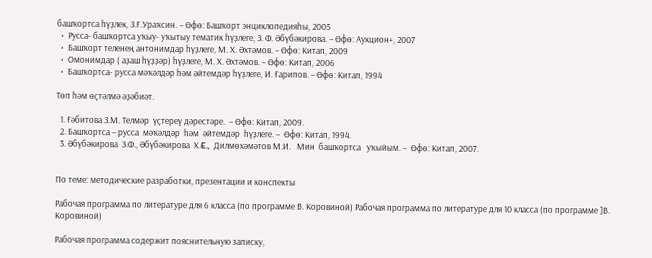башҡортса һүҙлек, З.Ғ.Ураҡсин. – Өфө: Башҡорт энциклопедияһы, 2005
  •  Русса- башҡортса уҡыу- уҡытыу тематик һүҙлеге, З. Ф. Әбүбәкирова. – Өфө: Аукцион+, 2007
  •  Башҡорт теленең антонимдар һүҙлеге, М. Х. Әхтәмов. – Өфө: Китап, 2009
  •  Омонимдар ( аҙаш һүҙҙәр) һүҙлеге, М. Х. Әхтәмов. – Өфө: Китап, 2006
  •  Башҡортса- русса мәҡәлдәр һәм әйтемдәр һүҙлеге, И. Ғарипов. – Өфө: Китап, 1994

Төп һәм өҫтәлмә әҙәбиәт.

  1. Ғәбитова З.М. Телмәр  үҫтереү дәрестәре.  – Өфө: Китап, 2009.
  2. Башҡортса – русса  мәҡәлдәр  һәм  әйтемдәр  һүҙлеге. –  Өфө: Китап, 1994.
  3. Әбүбәкирова  З.Ф., Әбүбәкирова  Х.E.,  Дилмөхәмәтов М.И.   Мин  башҡортса   уҡыйым. –  Өфө: Китап, 2007.


По теме: методические разработки, презентации и конспекты

Рабочая программа по литературе для 6 класса (по программе В. Коровиной) Рабочая программа по литературе для 10 класса (по программе ]В. Коровиной)

Рабочая программа содержит пояснительную записку,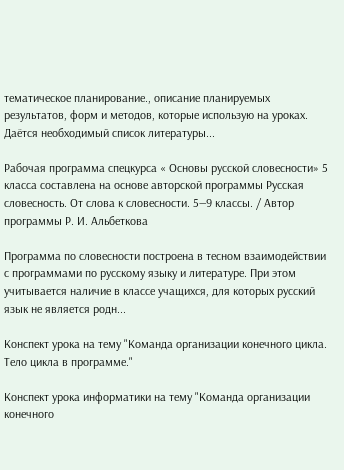тематическое планирование., описание планируемых результатов, форм и методов, которые использую на уроках. Даётся необходимый список литературы...

Рабочая программа спецкурса « Основы русской словесности» 5 класса составлена на основе авторской программы Русская словесность. От слова к словесности. 5—9 классы. / Автор программы Р. И. Альбеткова

Программа по словесности построена в тесном взаимодействии с программами по русскому языку и литературе. При этом учитывается наличие в классе учащихся, для которых русский  язык не является родн...

Конспект урока на тему "Команда организации конечного цикла. Тело цикла в программе."

Конспект урока информатики на тему "Команда организации конечного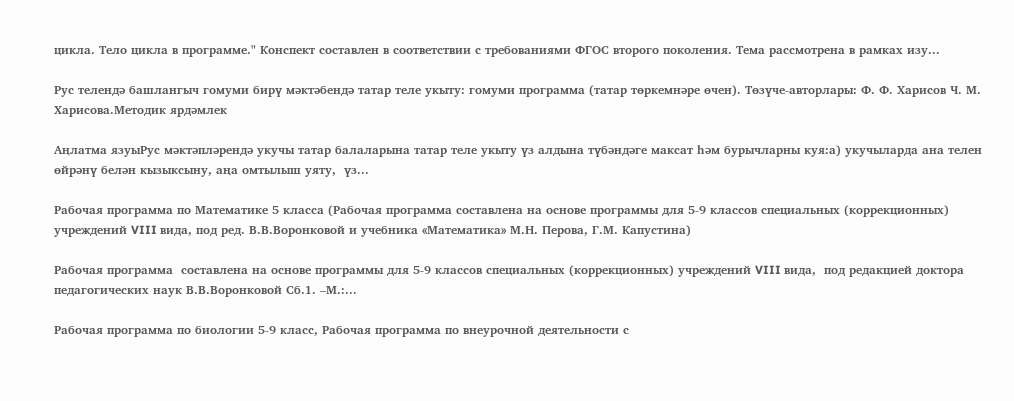цикла. Тело цикла в программе." Конспект составлен в соответствии с требованиями ФГОС второго поколения. Тема рассмотрена в рамках изу...

Рус телендә башлангыч гомуми бирү мәктәбендә татар теле укыту: гомуми программа (татар төркемнәре өчен). Төзүче-авторлары: Ф. Ф. Харисов Ч. М. Харисова.Методик ярдәмлек

Аңлатма язуыРус мәктәпләрендә укучы татар балаларына татар теле укыту үз алдына түбәндәге максат һәм бурычларны куя:а) укучыларда ана телен өйрәнү белән кызыксыну, аңа омтылыш уяту,  үз...

Рабочая программа по Математике 5 класса (Рабочая программа составлена на основе программы для 5-9 классов специальных (коррекционных) учреждений VIII вида, под ред. В.В.Воронковой и учебника «Математика» М.Н. Перова, Г.М. Капустина)

Рабочая программа  составлена на основе программы для 5-9 классов специальных (коррекционных) учреждений VIII вида,  под редакцией доктора педагогических наук В.В.Воронковой Сб.1. –М.:...

Рабочая программа по биологии 5-9 класс, Рабочая программа по внеурочной деятельности с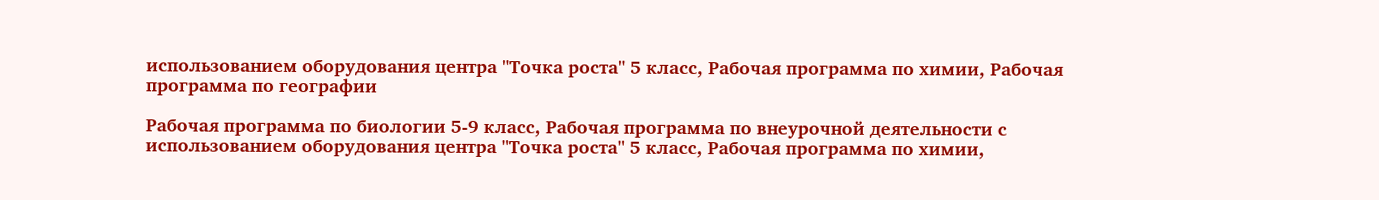использованием оборудования центра "Точка роста" 5 класс, Рабочая программа по химии, Рабочая программа по географии

Рабочая программа по биологии 5-9 класс, Рабочая программа по внеурочной деятельности с использованием оборудования центра "Точка роста" 5 класс, Рабочая программа по химии,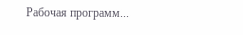Рабочая программ...